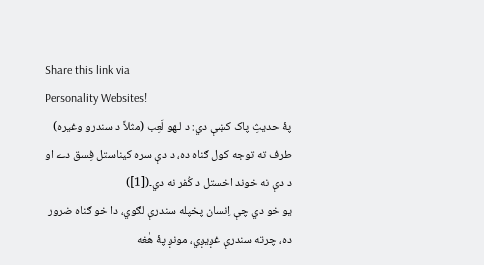Share this link via
Personality Websites!
پۀ حديثِ پاک کښې دي: د لـهو لَعِب (مثلاً د سندرو وغيره) طرف ته توجه کول ګناه ده، د دې سره کيناستل فِسق دے او د دې نه خوند اخستل د کُفر نه دي۔([1])
يو خو دي چې اِنسان پخپله سندرې لګوي، دا خو ګناه ضرور ده، چرته سندرې غږيږي، مونږ پۀ هٰغه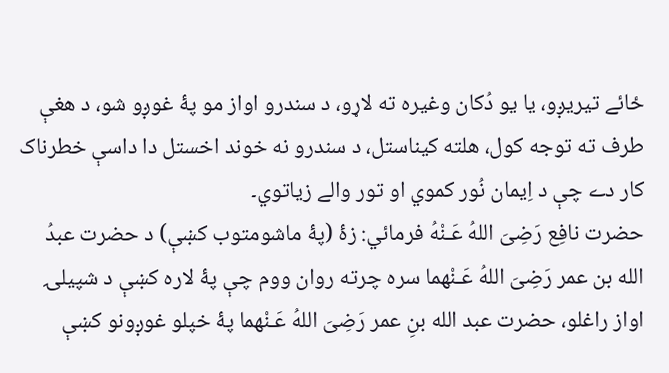ځائے تيريږو، يا يو دُکان وغيره ته لاړو، د سندرو اواز مو پۀ غوږو شو، د هغې طرف ته توجه کول، هلته کيناستل، د سندرو نه خوند اخستل دا داسې خطرناک کار دے چې د اِيمان نُور کموي او تور والے زياتوي۔
حضرت نافِع رَضِىَ اللهُ عَـنْهُ فرمائي: زۀ (پۀ ماشومتوب کښې) د حضرت عبدُ الله بن عمر رَضِىَ اللهُ عَـنْهما سره چرته روان ووم چې پۀ لاره کښې د شپيلۍ اواز راغلو، حضرت عبد الله بنِ عمر رَضِىَ اللهُ عَـنْهما پۀ خپلو غوږونو کښې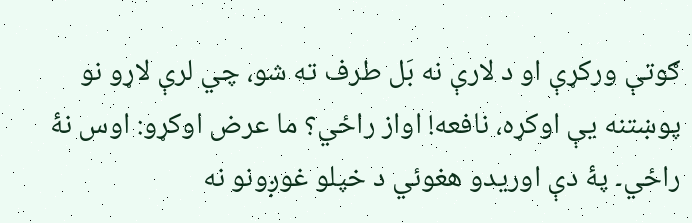ګوتې ورکړې او د لارې نه بَل طرف ته شو، چي لرې لاړو نو پوښتنه يې اوکړه، نافعه! اواز راځي؟ ما عرض اوکړو: اوس نۀ راځي۔ پۀ دې اوريدو هغوئي د خپلو غوږونو نه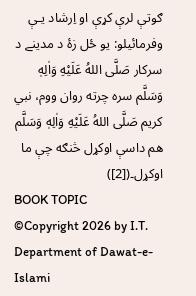ګوتې لرې کړې او اِرشاد يـې وفرمائيلو: يو ځل زۀ د مدينے د سرکار صَلَّى اللهُ عَلَيْهِ وَاٰلِهٖ وَسَلَّم سره چرته روان ووم، نبي کريم صَلَّى اللهُ عَلَيْهِ وَاٰلِهٖ وَسَلَّم هم داسې اوکړل څنګه چې ما اوکړل۔([2])
BOOK TOPIC
©Copyright 2026 by I.T. Department of Dawat-e-Islami